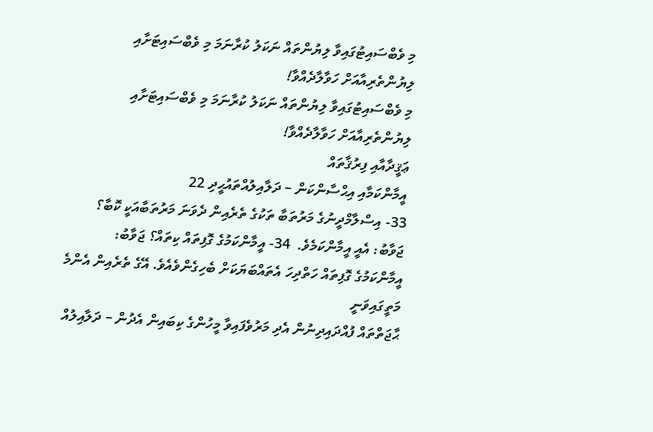މި ވެބްސައިޓުގައިވާ ލިޔުންތައް ނަކަލު ކުރާނަމަ މި ވެބްސައިޓަށާއި ލިޔުންތެރިއާއަށް ހަވާލާދެއްވާ!
މި ވެބްސައިޓުގައިވާ ލިޔުންތައް ނަކަލު ކުރާނަމަ މި ވެބްސައިޓަށާއި ލިޔުންތެރިއާއަށް ހަވާލާދެއްވާ!
ޢަޤީދާއާއި ފިރުޤާތައް
އީމާންކަމާއި އިޙްސާންކަން – ދަލާއިލުއްތައުޙީދި 22
33- އިސްލާމްދީނުގެ މަރުތަބާ ތަކުގެ ތެރެއިން ދެވަނަ މަރުތަބާއަކީ ކޮބާ؟ ޖަވާބު: އެއީ އީމާންކަމެވެ.  34- އީމާންކަމުގެ ގޮފިތައް ކިތައް؟ ޖަވާބު: އީމާންކަމުގެ ގޮފިތައް ހަތްދިހަ އެތައްބަޔަކަށް ބެހިގެންވެއެވެ. އޭގެ ތެރެއިން އެންމެ މަތީގައިވަނީ
ޙާޖަތްތައް ފުއްދައިދިނުން އެދި މަރުވެފައިވާ މީހުންގެ ކިބައިން އެދުން – ދަލާއިލުއް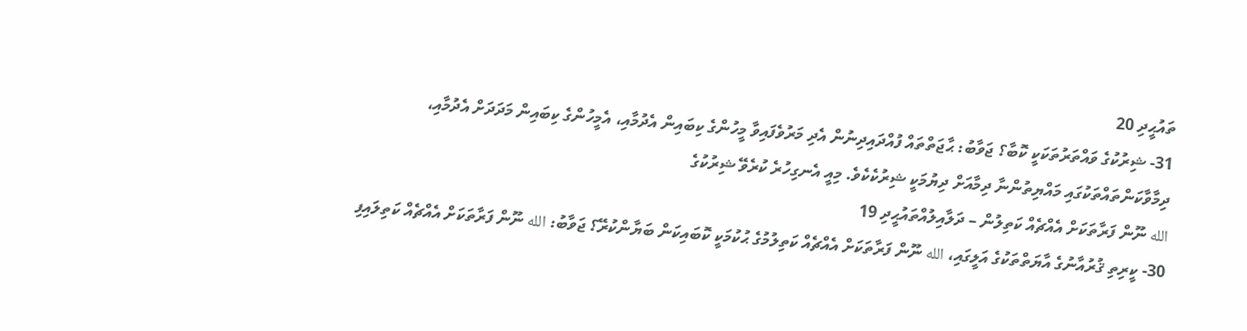ތައުޙީދި 20
31- ޝިރުކުގެ ވައްތަރުތަކަކީ ކޮބާ؟ ޖަވާބު: ޙާޖަތްތައް ފުއްދައިދިނުން އެދި މަރުވެފައިވާ މީހުންގެ ކިބައިން އެދުމާއި، އެމީހުންގެ ކިބައިން މަދަދަށް އެދުމާއި، ދިމާވާކަންތައްތަކުގައި މައްޔިތުންނާ ދިމާއަށް ދިޔުމަކީ ޝިރުކެކެވެ. މިއީ އެނގިހުރެ ކުރެވޭ ޝިރުކުގެ
الله ނޫން ފަރާތަކަށް އެއްޗެއް ކަތިލުން – ދަލާއިލުއްތައުޙީދި 19
30- ކީރިތި ޤުރުއާނުގެ އާޔަތްތަކުގެ އަލީގައި، الله ނޫން ފަރާތަކަށް އެއްޗެއް ކަތިލުމުގެ ޙުކުމަކީ ކޮބައިކަން ބަޔާންކުރޭ؟ ޖަވާބު: الله ނޫން ފަރާތަކަށް އެއްޗެއް ކަތިލައިފި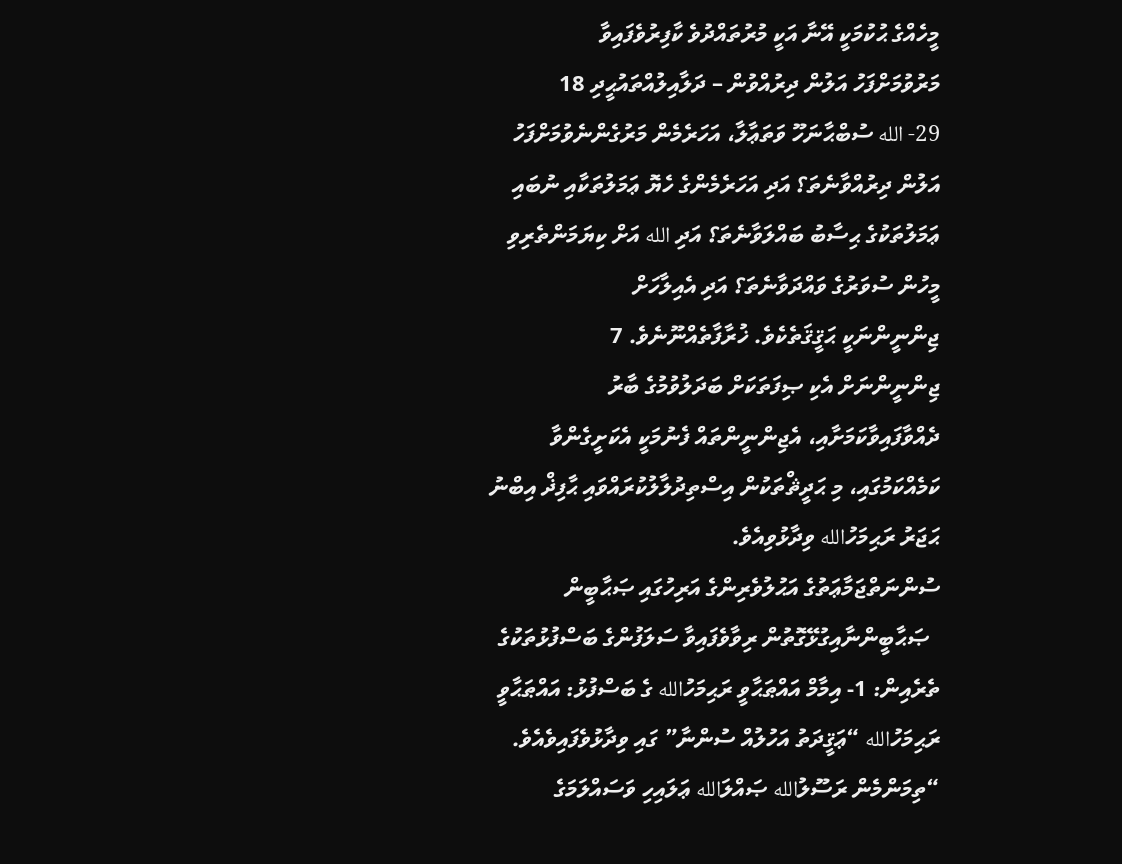މީހެއްގެ ޙުކުމަކީ އޭނާ އަކީ މުރުތައްދުވެ ކާފިރުވެފައިވާ
މަރުވުމަށްފަހު އަލުން ދިރުއްވުން – ދަލާއިލުއްތައުޙީދި 18
29- الله ސުބްޙާނަހޫ ވަތަޢާލާ، އަހަރެމެން މަރުގެންނެވުމަށްފަހު އަލުން ދިރުއްވާނެތަ؟ އަދި އަހަރެމެންގެ ހެޔޮ ޢަމަލުތަކާއި ނުބައި ޢަމަލުތަކުގެ ޙިސާބު ބައްލަވާނެތަ؟ އަދި الله އަށް ކިޔަމަންތެރިވި މީހުން ސުވަރުގެ ވައްދަވާނެތަ؟ އަދި އެއިލާހަށް
ޖިންނީންނަކީ ޙަޤީޤަތެކެވެ. ޚުރާފާތެއްނޫނެވެ. 7
ޖިންނީންނަށް އެކި ޞިފަތަކަށް ބަދަލުވުމުގެ ބާރު ދެއްވާފައިވާކަމަށާއި، އެޖިންނީންތައް ފެނުމަކީ އެކަށީގެންވާ ކަމެއްކަމުގައި، މި ޙަދީޘްތަކުން އިސްތިދުލާލުކުރައްވައި ޙާފިޛް އިބްނު ޙަޖަރު ރަޙިމަހުالله ވިދާޅުވިއެވެ.
ސުންނަތްޖަމާޢަތުގެ އަޙުލުވެރިންގެ އަރިހުގައި ޞަޙާބީން
  ޞަޙާބީންނާއިގުޅޭގޮތުން ރިވާވެފައިވާ ސަލަފުންގެ ބަސްފުޅުތަކުގެ ތެރެއިން: 1- އިމާމް އައްޠަޙާވީ ރަޙިމަހުالله ގެ ބަސްފުޅު: އައްޠަޙާވީ ރަޙިމަހުالله “ޢަޤީދަތު އަހުލުއް ސުންނާ” ގައި ވިދާޅުވެފައިވެއެވެ. “ތިމަންމެން ރަސޫލުالله ޞައްލަالله ޢަލައިހި ވަސައްލަމަގެ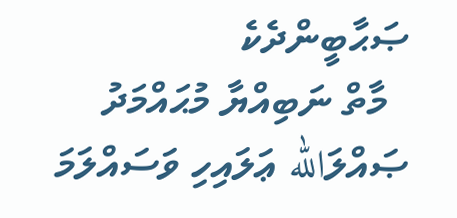ޞަޙާބީންދެކެ
  މާތް ނަބިއްޔާ މުޙައްމަދު ޞައްލަالله ޢަލައިހި ވަސައްލަމަ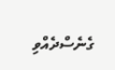ގެނެސްދެއްވި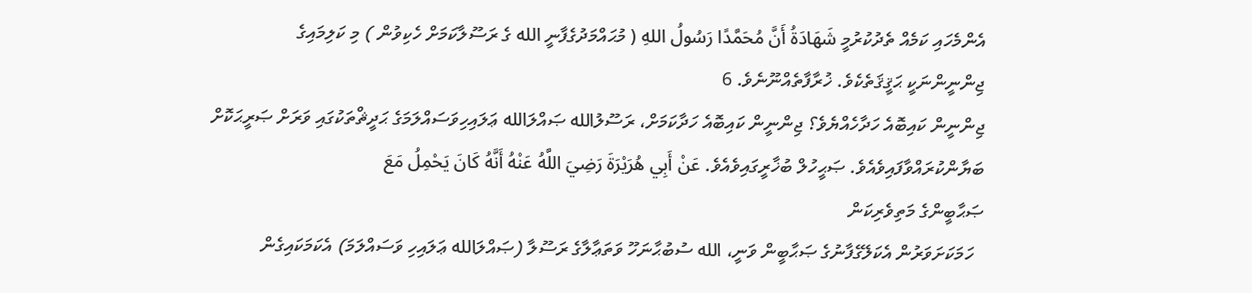އެންމެހައި ކަމެއް ތެދުކުރުމީ شَهَادَةُ أَنَّ مُحَمَّدًا رَسُولُ اللهِ ( މުޙައްމަދުގެފާނީ الله ގެ ރަސޫލާކަމަށް ހެކިވުން ) މި ކަލިމައިގެ
ޖިންނީންނަކީ ޙަޤީޤަތެކެވެ. ޚުރާފާތެއްނޫނެވެ. 6
ޖިންނީން ކައިބޮއެ ހަދާހެއްޔެވެ؟ ޖިންނީން ކައިބޮއެ ހަދާކަމަށް، ރަސޫލުالله ޞައްލަالله ޢަލައިހިވަސައްލަމަގެ ޙަދީޘްތަކުގައި ވަރަށް ޞަރީޙަކޮށް ބަޔާންކުރައްވާފައިވެއެވެ. ޞަޙީހުލް ބުޚާރީގައިވެއެވެ. عَنْ أَبِي هُرَيْرَةَ رَضِيَ اللَّهُ عَنْهُ أَنَّهُ كَانَ يَحْمِلُ مَعَ
ޞަޙާބީންގެ މަތިވެރިކަން
  ހަމަކަށަވަރުން އެކަލޭގެފާނުގެ ޞަޙާބީން ވަނީ، الله ސުބުޙާނަހޫ ވަތަޢާލާގެ ރަސޫލާ (ޞައްލަالله ޢަލައިހި ވަސައްލަމަ) އެކަމަކައިގެން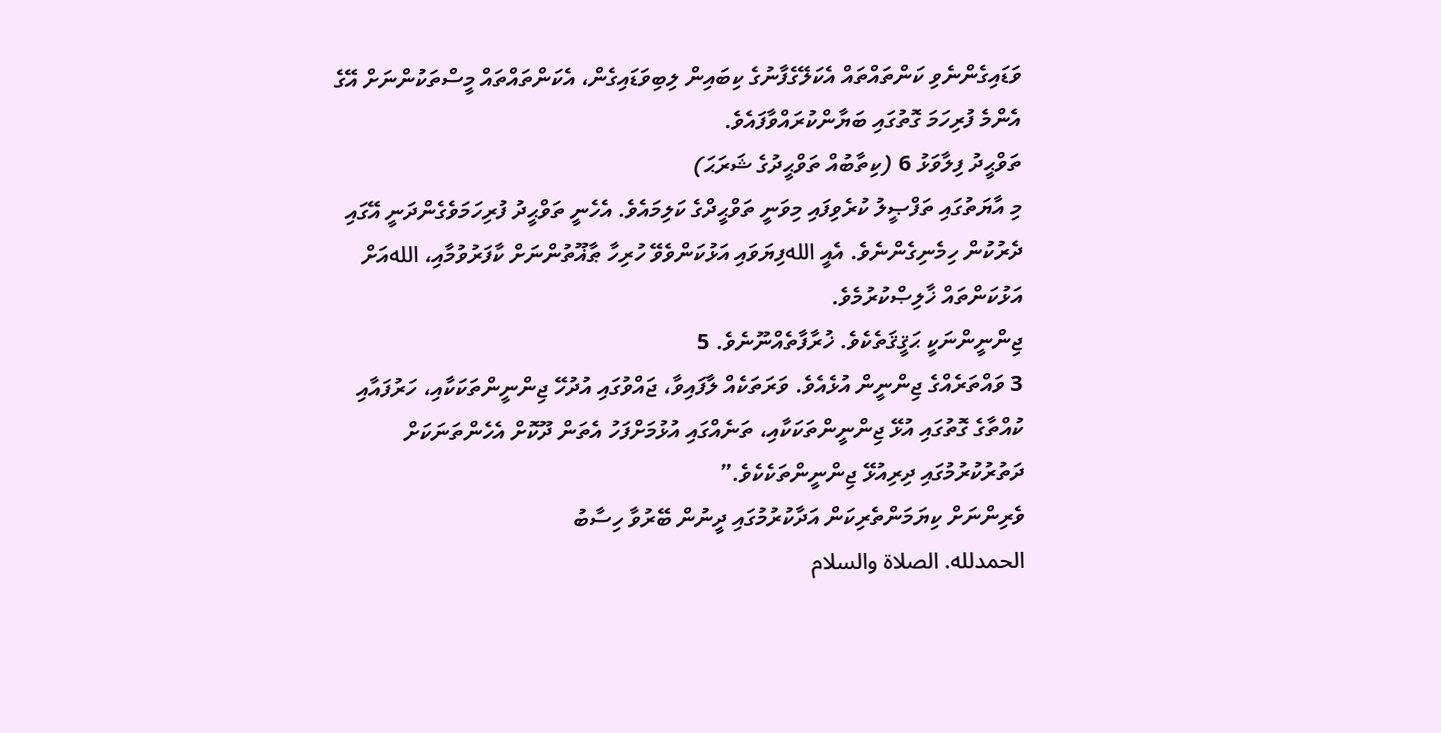ވަޑައިގެންނެވި ކަންތައްތައް އެކަލޭގެފާނުގެ ކިބައިން ލިބިވަޑައިގެން، އެކަންތައްތައް މީސްތަކުންނަށް އޭގެ އެންމެ ފުރިހަމަ ގޮތުގައި ބަޔާންކުރައްވާފައެވެ.
ތަވްޙީދު ފިލާވަޅު 6 (ކިތާބުއް ތަވްޙީދުގެ ޝަރަޙަ)
މި އާޔަތުގައި ތަފްޞީލު ކުރެވިފައި މިވަނީ ތަވްޙީދްގެ ކަލިމައެވެ. އެހެނީ ތަވްޙީދު ފުރިހަމަވެގެންދަނީ އޭގައި ދެރުކުން ހިމެނިގެންނެވެ. އެއީ اللهފިޔަވައި އަޅުކަންވެވޭ ހުރިހާ ޠާޣޫތުންނަށް ކާފަރުވުމާއި، اللهއަށް އަޅުކަންތައް ޚާލިޞްކުރުމެވެ.
ޖިންނީންނަކީ ޙަޤީޤަތެކެވެ. ޚުރާފާތެއްނޫނެވެ. 5
3 ވައްތަރެއްގެ ޖިންނީން އުޅެއެވެ. ވަރަތަކެއް ލާފައިވާ، ޖައްވުގައި އުދުހޭ ޖިންނީންތަކަކާއި، ހަރުފައާއި ކުއްތާގެ ގޮތުގައި އުޅޭ ޖިންނީންތަކަކާއި، ތަނެއްގައި އުޅުމަށްފަހު އެތަން ދޫކޮށް އެހެންތަނަކަށް ދަތުރުކުރުމުގައި ދިރިއުޅޭ ޖިންނީންތަކެކެވެ.”
ވެރިންނަށް ކިޔަމަންތެރިކަން އަދާކުރުމުގައި ދީނުން ބޭރުވާ ހިސާބު
الحمدلله. الصلاة والسلام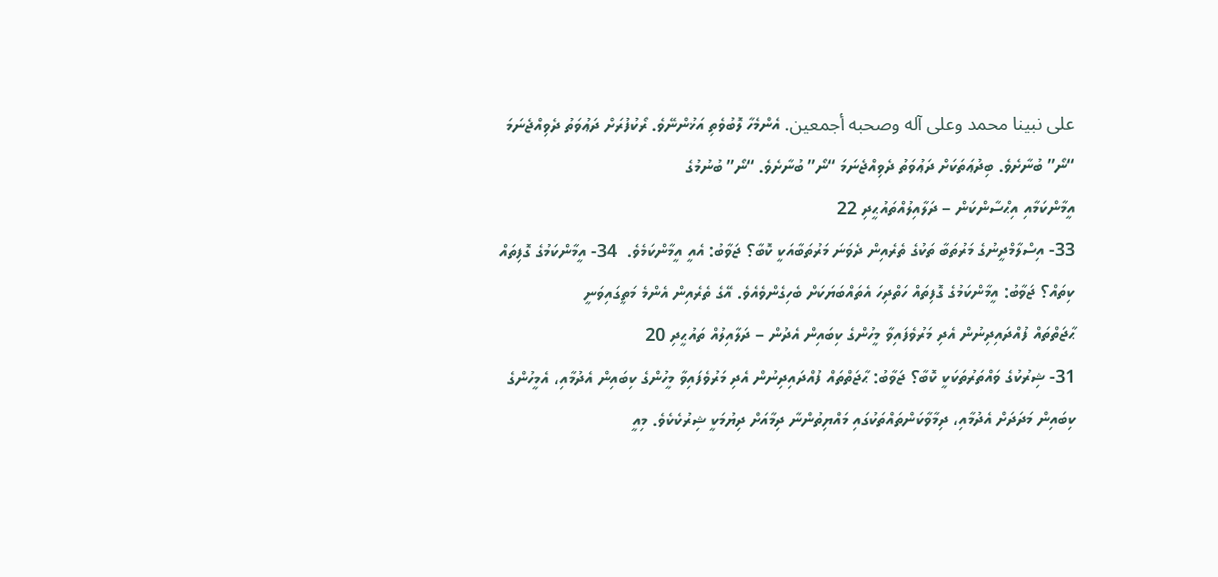على نبينا محمد وعلى آله وصحبه أجمعين. އެންމެހާ ލޮބުވެތި އަޚުންނޭވެ. ރޯކުފުރަށް ދަޢުވަތު ދެވިއްޖެނަމަ “ނޯ” ބުނާށެވެ. ބިދުޢަތަކަށް ދަޢުވަތު ދެވިއްޖެނަމަ “ނޯ” ބުނާށެވެ. “ނޯ” ބުނުމުގެ
އީމާންކަމާއި އިޙްސާންކަން – ދަލާއިލުއްތައުޙީދި 22
33- އިސްލާމްދީނުގެ މަރުތަބާ ތަކުގެ ތެރެއިން ދެވަނަ މަރުތަބާއަކީ ކޮބާ؟ ޖަވާބު: އެއީ އީމާންކަމެވެ.  34- އީމާންކަމުގެ ގޮފިތައް ކިތައް؟ ޖަވާބު: އީމާންކަމުގެ ގޮފިތައް ހަތްދިހަ އެތައްބަޔަކަށް ބެހިގެންވެއެވެ. އޭގެ ތެރެއިން އެންމެ މަތީގައިވަނީ
ޙާޖަތްތައް ފުއްދައިދިނުން އެދި މަރުވެފައިވާ މީހުންގެ ކިބައިން އެދުން – ދަލާއިލުއް ތައުޙީދި 20
31- ޝިރުކުގެ ވައްތަރުތަކަކީ ކޮބާ؟ ޖަވާބު: ޙާޖަތްތައް ފުއްދައިދިނުން އެދި މަރުވެފައިވާ މީހުންގެ ކިބައިން އެދުމާއި، އެމީހުންގެ ކިބައިން މަދަދަށް އެދުމާއި، ދިމާވާކަންތައްތަކުގައި މައްޔިތުންނާ ދިމާއަށް ދިޔުމަކީ ޝިރުކެކެވެ. މިއީ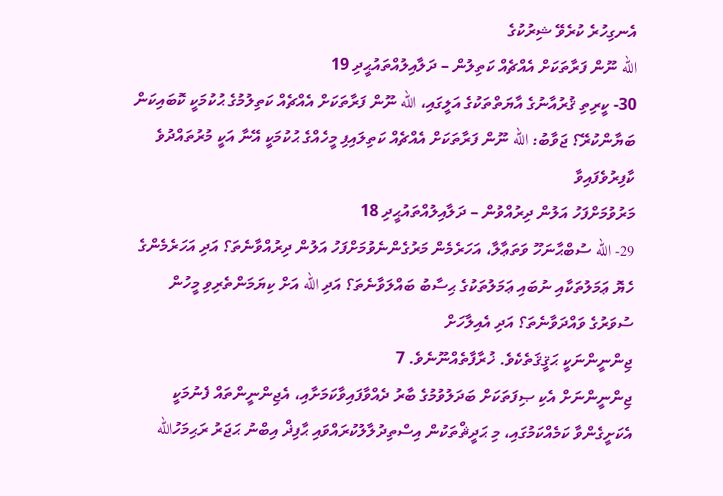އެނގިހުރެ ކުރެވޭ ޝިރުކުގެ
الله ނޫން ފަރާތަކަށް އެއްޗެއް ކަތިލުން – ދަލާއިލުއްތައުޙީދި 19
30- ކީރިތި ޤުރުއާނުގެ އާޔަތްތަކުގެ އަލީގައި، الله ނޫން ފަރާތަކަށް އެއްޗެއް ކަތިލުމުގެ ޙުކުމަކީ ކޮބައިކަން ބަޔާންކުރޭ؟ ޖަވާބު: الله ނޫން ފަރާތަކަށް އެއްޗެއް ކަތިލައިފި މީހެއްގެ ޙުކުމަކީ އޭނާ އަކީ މުރުތައްދުވެ ކާފިރުވެފައިވާ
މަރުވުމަށްފަހު އަލުން ދިރުއްވުން – ދަލާއިލުއްތައުޙީދި 18
29- الله ސުބްޙާނަހޫ ވަތަޢާލާ، އަހަރެމެން މަރުގެންނެވުމަށްފަހު އަލުން ދިރުއްވާނެތަ؟ އަދި އަހަރެމެންގެ ހެޔޮ ޢަމަލުތަކާއި ނުބައި ޢަމަލުތަކުގެ ޙިސާބު ބައްލަވާނެތަ؟ އަދި الله އަށް ކިޔަމަންތެރިވި މީހުން ސުވަރުގެ ވައްދަވާނެތަ؟ އަދި އެއިލާހަށް
ޖިންނީންނަކީ ޙަޤީޤަތެކެވެ. ޚުރާފާތެއްނޫނެވެ. 7
ޖިންނީންނަށް އެކި ޞިފަތަކަށް ބަދަލުވުމުގެ ބާރު ދެއްވާފައިވާކަމަށާއި، އެޖިންނީންތައް ފެނުމަކީ އެކަށީގެންވާ ކަމެއްކަމުގައި، މި ޙަދީޘްތަކުން އިސްތިދުލާލުކުރައްވައި ޙާފިޛް އިބްނު ޙަޖަރު ރަޙިމަހުالله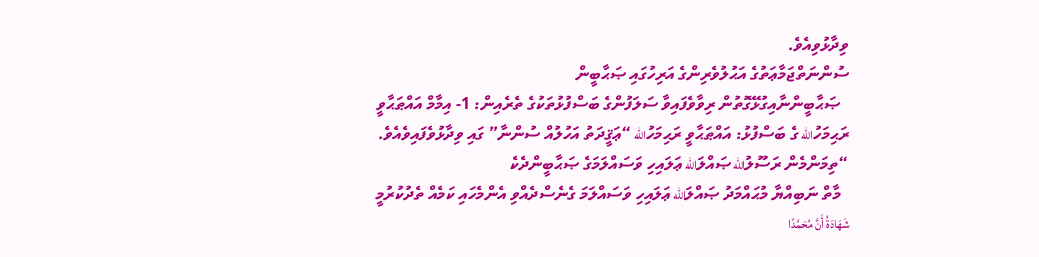ވިދާޅުވިއެވެ.
ސުންނަތްޖަމާޢަތުގެ އަޙުލުވެރިންގެ އަރިހުގައި ޞަޙާބީން
  ޞަޙާބީންނާއިގުޅޭގޮތުން ރިވާވެފައިވާ ސަލަފުންގެ ބަސްފުޅުތަކުގެ ތެރެއިން: 1- އިމާމް އައްޠަޙާވީ ރަޙިމަހުالله ގެ ބަސްފުޅު: އައްޠަޙާވީ ރަޙިމަހުالله “ޢަޤީދަތު އަހުލުއް ސުންނާ” ގައި ވިދާޅުވެފައިވެއެވެ. “ތިމަންމެން ރަސޫލުالله ޞައްލަالله ޢަލައިހި ވަސައްލަމަގެ ޞަޙާބީންދެކެ
  މާތް ނަބިއްޔާ މުޙައްމަދު ޞައްލަالله ޢަލައިހި ވަސައްލަމަ ގެނެސްދެއްވި އެންމެހައި ކަމެއް ތެދުކުރުމީ شَهَادَةُ أَنَّ مُحَمَّدًا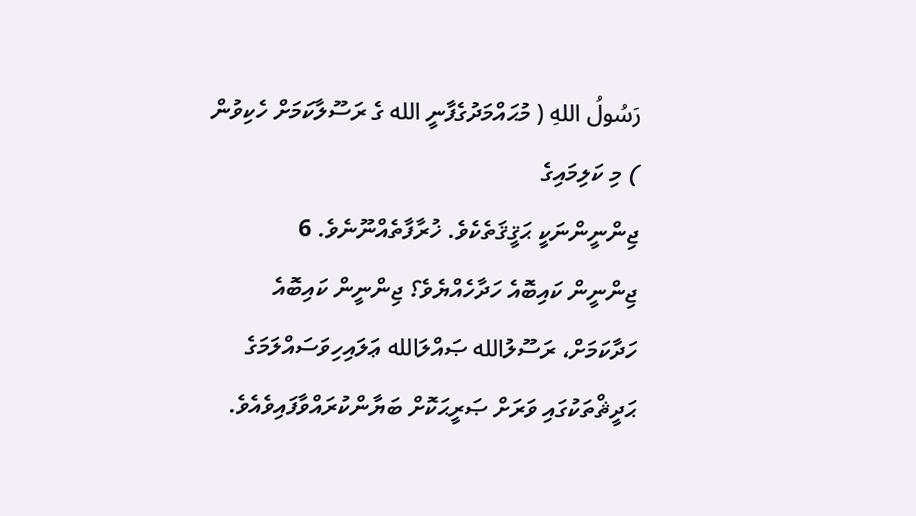رَسُولُ اللهِ ( މުޙައްމަދުގެފާނީ الله ގެ ރަސޫލާކަމަށް ހެކިވުން ) މި ކަލިމައިގެ
ޖިންނީންނަކީ ޙަޤީޤަތެކެވެ. ޚުރާފާތެއްނޫނެވެ. 6
ޖިންނީން ކައިބޮއެ ހަދާހެއްޔެވެ؟ ޖިންނީން ކައިބޮއެ ހަދާކަމަށް، ރަސޫލުالله ޞައްލަالله ޢަލައިހިވަސައްލަމަގެ ޙަދީޘްތަކުގައި ވަރަށް ޞަރީޙަކޮށް ބަޔާންކުރައްވާފައިވެއެވެ.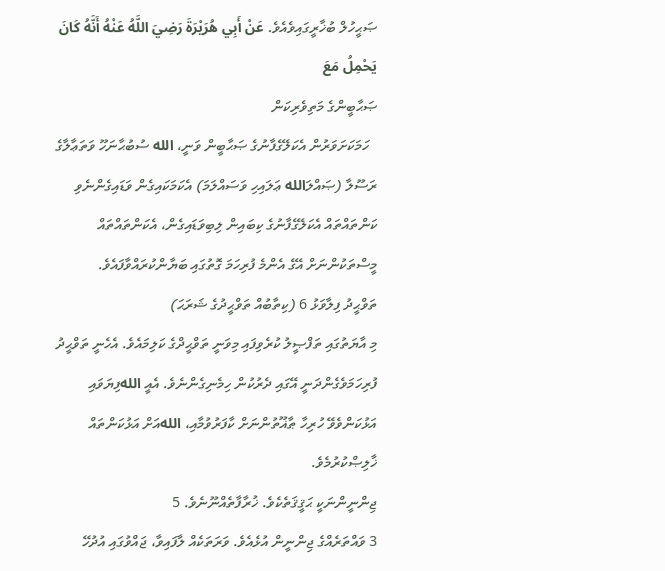ޞަޙީހުލް ބުޚާރީގައިވެއެވެ. عَنْ أَبِي هُرَيْرَةَ رَضِيَ اللَّهُ عَنْهُ أَنَّهُ كَانَ يَحْمِلُ مَعَ
ޞަޙާބީންގެ މަތިވެރިކަން
  ހަމަކަށަވަރުން އެކަލޭގެފާނުގެ ޞަޙާބީން ވަނީ، الله ސުބުޙާނަހޫ ވަތަޢާލާގެ ރަސޫލާ (ޞައްލަالله ޢަލައިހި ވަސައްލަމަ) އެކަމަކައިގެން ވަޑައިގެންނެވި ކަންތައްތައް އެކަލޭގެފާނުގެ ކިބައިން ލިބިވަޑައިގެން، އެކަންތައްތައް މީސްތަކުންނަށް އޭގެ އެންމެ ފުރިހަމަ ގޮތުގައި ބަޔާންކުރައްވާފައެވެ.
ތަވްޙީދު ފިލާވަޅު 6 (ކިތާބުއް ތަވްޙީދުގެ ޝަރަޙަ)
މި އާޔަތުގައި ތަފްޞީލު ކުރެވިފައި މިވަނީ ތަވްޙީދްގެ ކަލިމައެވެ. އެހެނީ ތަވްޙީދު ފުރިހަމަވެގެންދަނީ އޭގައި ދެރުކުން ހިމެނިގެންނެވެ. އެއީ اللهފިޔަވައި އަޅުކަންވެވޭ ހުރިހާ ޠާޣޫތުންނަށް ކާފަރުވުމާއި، اللهއަށް އަޅުކަންތައް ޚާލިޞްކުރުމެވެ.
ޖިންނީންނަކީ ޙަޤީޤަތެކެވެ. ޚުރާފާތެއްނޫނެވެ. 5
3 ވައްތަރެއްގެ ޖިންނީން އުޅެއެވެ. ވަރަތަކެއް ލާފައިވާ، ޖައްވުގައި އުދުހޭ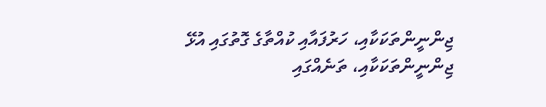ޖިންނީންތަކަކާއި، ހަރުފައާއި ކުއްތާގެ ގޮތުގައި އުޅޭ ޖިންނީންތަކަކާއި، ތަނެއްގައި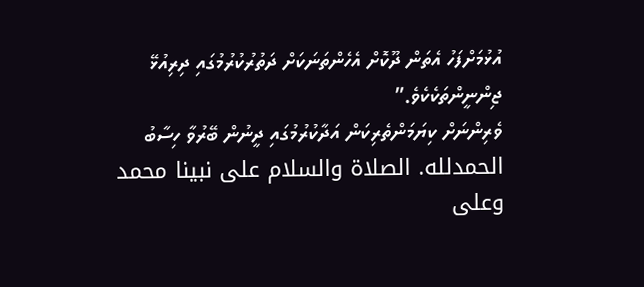އުޅުމަށްފަހު އެތަން ދޫކޮށް އެހެންތަނަކަށް ދަތުރުކުރުމުގައި ދިރިއުޅޭ ޖިންނީންތަކެކެވެ.”
ވެރިންނަށް ކިޔަމަންތެރިކަން އަދާކުރުމުގައި ދީނުން ބޭރުވާ ހިސާބު
الحمدلله. الصلاة والسلام على نبينا محمد وعلى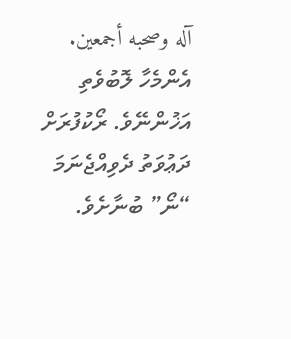آله وصحبه أجمعين. އެންމެހާ ލޮބުވެތި އަޚުންނޭވެ. ރޯކުފުރަށް ދަޢުވަތު ދެވިއްޖެނަމަ “ނޯ” ބުނާށެވެ.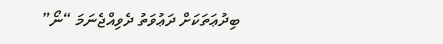ބިދުޢަތަކަށް ދަޢުވަތު ދެވިއްޖެނަމަ “ނޯ”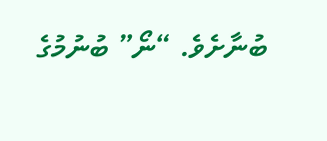ބުނާށެވެ. “ނޯ” ބުނުމުގެ